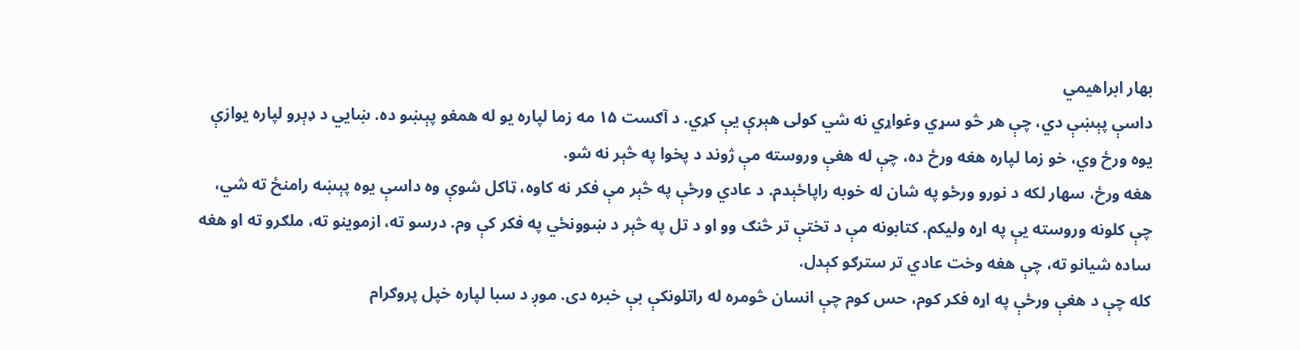بهار ابراهیمي
داسې پېښې دي، چې هر څو سړي وغواړي نه شي کولی هېرې یې کړي. د آګست ۱۵ مه زما لپاره یو له همغو پېښو ده. ښايي د ډېرو لپاره یوازې یوه ورځ وي، خو زما لپاره هغه ورځ ده، چې له هغې وروسته مې ژوند د پخوا په څېر نه شو.
هغه ورځ، سهار لکه د نورو ورځو په شان له خوبه راپاځېدم. د عادي ورځې په څېر مې فکر نه کاوه، ټاکل شوې وه داسې یوه پېښه رامنځ ته شي، چې کلونه وروسته یې په اړه ولیکم. کتابونه مې د تختې تر څنګ وو او د تل په څېر د ښوونځي په فکر کې وم. درسو ته، ازموینو ته، ملګرو ته او هغه ساده شیانو ته، چې هغه وخت عادي تر سترګو کېدل.
کله چې د هغې ورځې په اړه فکر کوم، حس کوم چې انسان څومره له راتلونکې بې خبره دی. موږ د سبا لپاره خپل پروګرام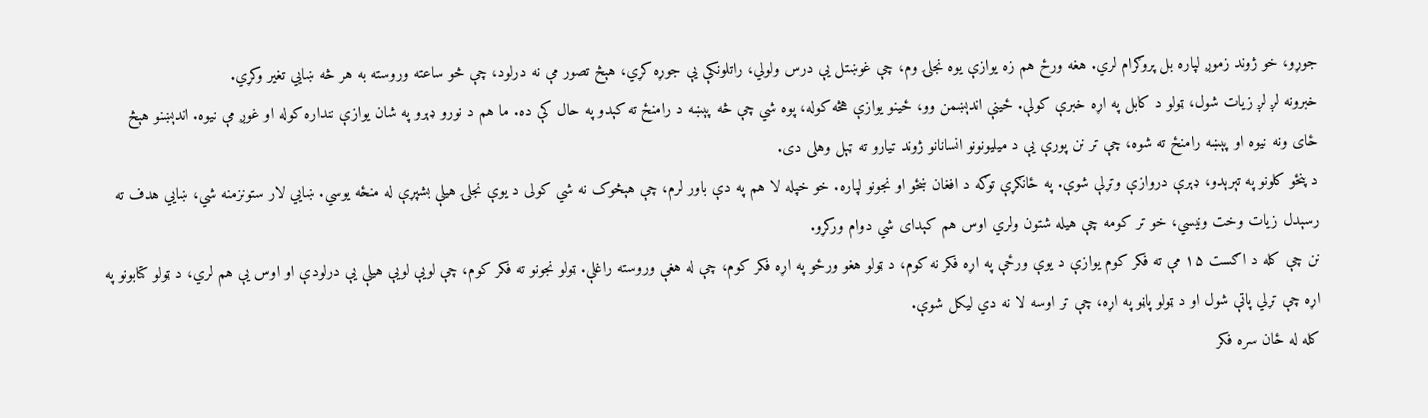جوړو، خو ژوند زموږ لپاره بل پروګرام لري. هغه ورځ هم زه یوازې یوه نجلۍ وم، چې غوښتل يې درس ولولي، راتلونکې یې جوړه کړي، هېڅ تصور مې نه درلود، چې څو ساعته وروسته به هر څه ښايي تغیر وکړي.
خبرونه لږ لږ زیات شول، ټولو د کابل په اړه خبرې کولې. ځینې اندېښمن وو، ځینو یوازې هڅه کوله، پوه شي چې څه پېښه د رامنځ ته کېدو په حال کې ده. ما هم د نورو ډېرو په شان یوازې ننداره کوله او غوږ مې نیوه. اندېښنو هېڅ ځای ونه نیوه او پېښه رامنځ ته شوه، چې تر نن پورې یې د میلیونونو انسانانو ژوند تیارو ته ټېل وهلی دی.
د پنځو کلونو په تېرېدو، ډېرې دروازې وتړلې شوې. په ځانګړې توګه د افغان ښځو او نجونو لپاره. خو خپله لا هم په دې باور لرم، چې هېڅوک نه شي کولی د یوې نجلۍ هیلې بشپړې له منځه یوسي. ښايي لار ستونزمنه شي، ښايي هدف ته رسېدل زیات وخت ونیسي، خو تر کومه چې هیله شتون ولري اوس هم کېدای شي دوام ورکړو.
نن چې کله د اګست ۱۵ مې ته فکر کوم یوازې د یوې ورځې په اړه فکر نه کوم، د ټولو هغو ورځو په اړه فکر کوم، چې له هغې وروسته راغلې. ټولو نجونو ته فکر کوم، چې لویې لویې هیلې یې درلودې او اوس یې هم لري، د ټولو کتابونو په اړه چې تړلي پاتې شول او د ټولو پاڼو په اړه، چې تر اوسه لا نه دي لیکل شوې.
کله له ځان سره فکر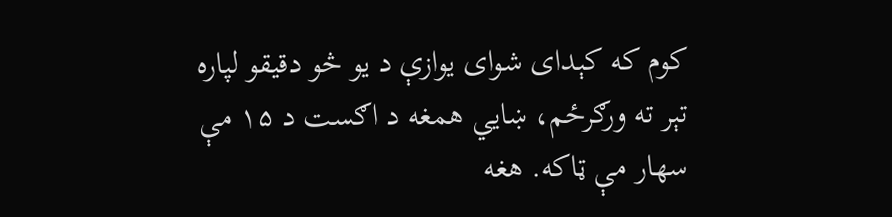کوم که کېدای شوای یوازې د یو څو دقیقو لپاره تېر ته ورګرځم، ښايي همغه د اګست د ۱۵ مې سهار مې ټاکه. هغه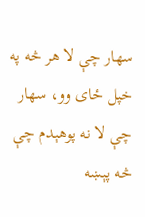سهار چې لا هر څه په خپل ځای وو، سهار چې لا نه پوهېدم چې څه پېښه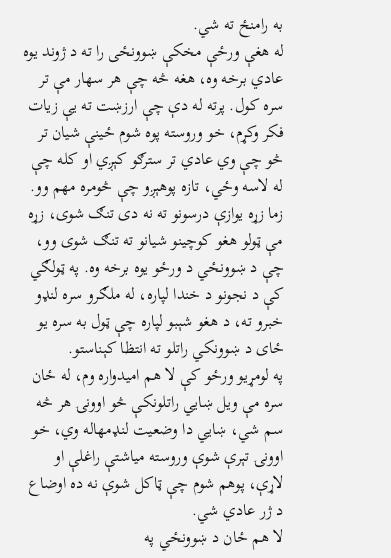به رامنځ ته شي.
له هغې ورځې مخکې ښوونځی را ته د ژوند یوه عادي برخه وه، هغه څه چې هر سهار مې تر سره کول. پرته له دې چې ارزښت ته یې زیات فکر وکړم، خو وروسته پوه شوم ځینې شیان تر څو چې وي عادي تر سترګو کېږي او کله چې له لاسه وځي، تازه پوهېږو چې څومره مهم وو. زما زړه یوازې درسونو ته نه دی تنګ شوی، زړه مې ټولو هغو کوچینو شیانو ته تنګ شوی وو، چې د ښوونځي د ورځو یوه برخه وه. په ټولګي کې د نجونو د خندا لپاره، له ملګرو سره لنډو خبرو ته، د هغو شېبو لپاره چې ټول به سره یو ځای د ښوونکي راتلو ته انتظا کېناستو.
په لومړیو ورځو کې لا هم امیدواره وم، له ځان سره مې ویل ښايي راتلونکې څو اوونۍ هر څه سم شي، ښايي دا وضعیت لنډمهاله وي، خو اوونۍ تېرې شوې وروسته میاشتې راغلې او لاړې، پوهم شوم چې ټاکل شوې نه ده اوضاع د ژر عادي شي.
لا هم ځان د ښوونځي په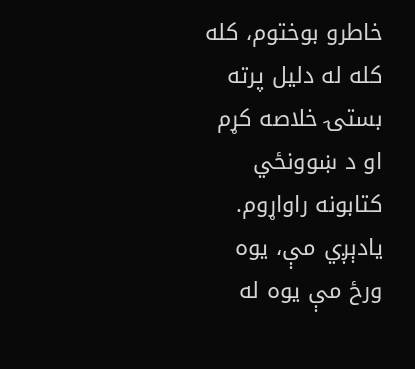خاطرو بوختوم، کله کله له دلیل پرته بستۍ خلاصه کړم او د ښوونځي کتابونه راواړوم. یادېږي مې، یوه ورځ مې یوه له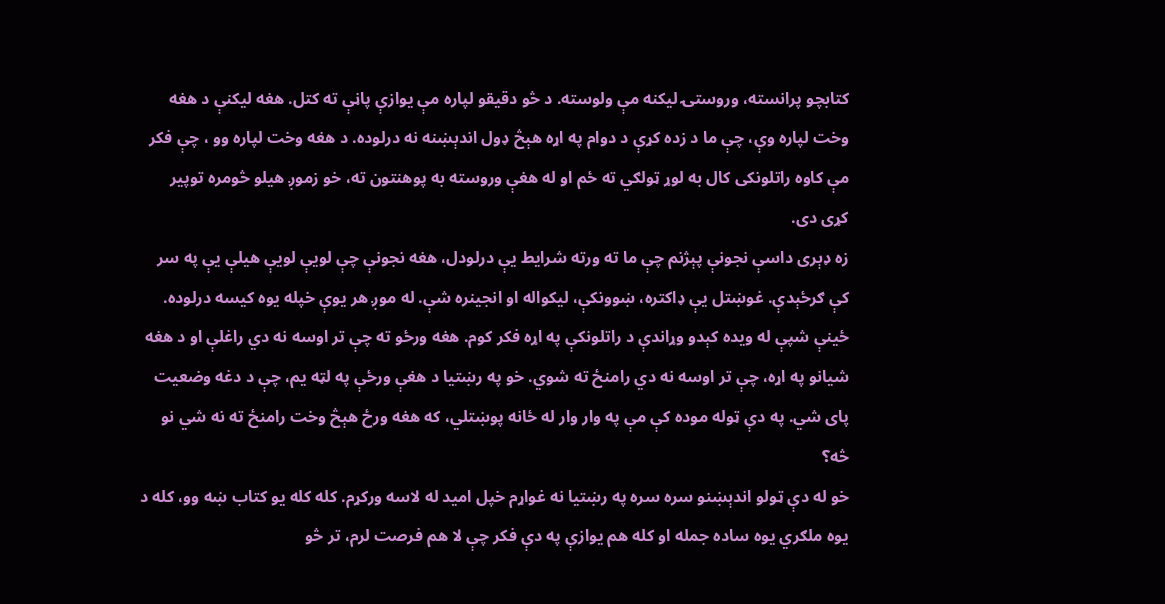کتابچو پرانسته، وروستۍ لیکنه مې ولوسته. د څو دقیقو لپاره مې یوازې پاڼې ته کتل. هغه لیکنې د هغه وخت لپاره وې، چې ما د زده کړې د دوام په اړه هېڅ ډول اندېښنه نه درلوده. د هغه وخت لپاره وو ، چې فکر مې کاوه راتلونکی کال به لوړ ټولګي ته ځم او له هغې وروسته به پوهنتون ته، خو زموږ هیلو څومره توپیر کړی دی.
زه ډېری داسې نجونې پېژنم چې ما ته ورته شرایط یې درلودل، هغه نجونې چې لویې لویې هیلې یې په سر کې ګرځېدې. غوښتل یې ډاکتره، ښوونکې، لیکواله او انجینره شې. له موږ هر یوې خپله یوه کیسه درلوده.
ځینې شپې له ویده کېدو وړاندې د راتلونکې په اړه فکر کوم. هغه ورځو ته چې تر اوسه نه دي راغلې او د هغه شیانو په اړه، چې تر اوسه نه دي رامنځ ته شوي. خو په رښتیا د هغې ورځې په لټه یم، چې د دغه وضعیت پای شي. په دې ټوله موده کې مې په وار وار له ځانه پوښتلي، که هغه ورځ هېڅ وخت رامنځ ته نه شي نو څه؟
خو له دې ټولو اندېښنو سره سره په رښتیا نه غواړم خپل امید له لاسه ورکړم. کله کله یو کتاب ښه وو، کله د یوه ملګري یوه ساده جمله او کله هم یوازې په دې فکر چې لا هم فرصت لرم، تر څو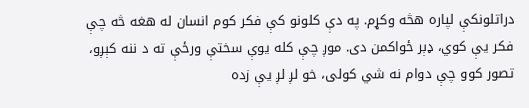دراتلونکې لپاره هڅه وکړم. په دې کلونو کې فکر کوم انسان له هغه څه چې فکر یې کوي، ډېر ځواکمن دی. موږ چې کله یوې سختې ورځې ته د ننه کېږو، تصور کوو چې دوام نه شي کولی، خو لږ لږ یې زده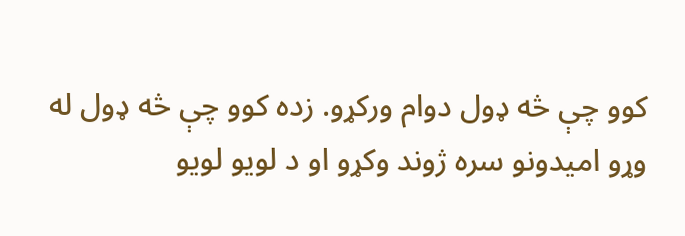کوو چې څه ډول دوام ورکړو. زده کوو چې څه ډول له وړو امیدونو سره ژوند وکړو او د لویو لویو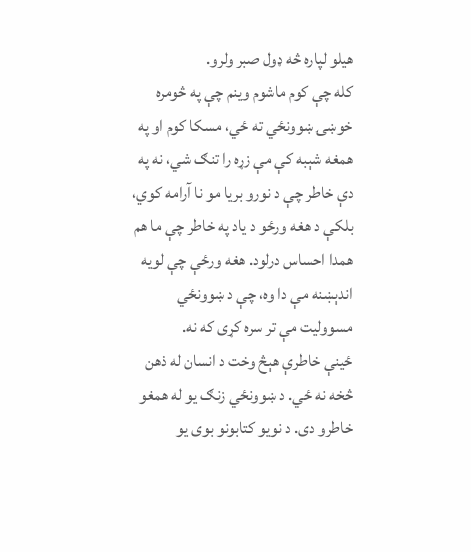هیلو لپاره څه ډول صبر ولرو.
کله چې کوم ماشوم وینم چې په څومره خوښۍ ښوونځي ته ځي، مسکا کوم او په همغه شېبه کې مې زړه را تنګ شي، نه په دې خاطر چې د نورو بریا مو نا آرامه کوي، بلکې د هغه ورځو د یاد په خاطر چې ما هم همدا احساس درلود. هغه ورځې چې لویه اندېښنه مې دا وه، چې د ښوونځي مسوولیت مې تر سره کړی که نه.
ځینې خاطرې هېڅ وخت د انسان له ذهن څخه نه ځي. د ښوونځي زنګ یو له همغو خاطرو دی. د نویو کتابونو بوی یو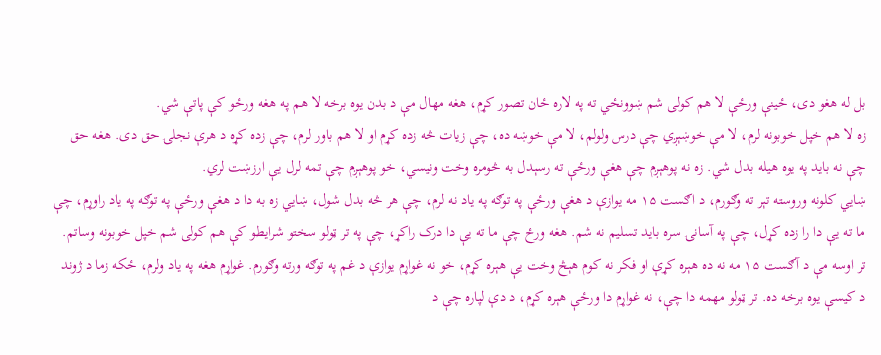بل له هغو دی، ځینې ورځې لا هم کولی شم ښوونځي ته په لاره ځان تصور کړم، هغه مهال مې د بدن یوه برخه لا هم په هغه ورځو کې پاتې شي.
زه لا هم خپل خوبونه لرم، لا مې خوښېږي چې درس ولولم، لا مې خوښه ده، چې زیات څه زده کړم او لا هم باور لرم، چې زده کړه د هرې نجلۍ حق دی. هغه حق چې نه باید په یوه هیله بدل شي. زه نه پوهېږم چې هغې ورځې ته رسېدل به څومره وخت ونیسي، خو پوهېږم چې تمه لرل یې ارزښت لري.
ښايي کلونه وروسته تېر ته وګورم، د اګست ۱۵ مه یوازې د هغې ورځې په توګه په یاد نه لرم، چې هر څه بدل شول، ښايي زه به دا د هغې ورځې په توګه په یاد راوړم، چې ما ته یې دا را زده کړل، چې په آسانۍ سره باید تسلیم نه شم. هغه ورځ چې ما ته یې دا درک راکړ، چې په تر ټولو سختو شرایطو کې هم کولی شم خپل خوبونه وساتم.
تر اوسه مې د آګست ۱۵ مه نه ده هېره کړې او فکر نه کوم هېڅ وخت یې هېره کړم، خو نه غواړم یوازې د غم په توګه ورته وګورم. غواړم هغه په یاد ولرم، ځکه زما د ژوند د کیسې یوه برخه ده. تر ټولو مهمه دا چې، نه غواړم دا ورځې هېره کړم، د دې لپاره چې د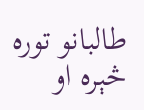طالبانو توره څېره او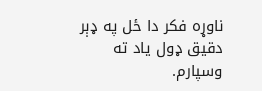ناوړه فکر دا ځل په ډېر دقیق ډول یاد ته وسپارم.